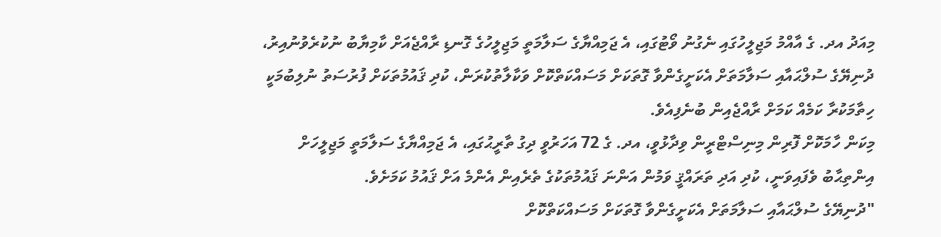މިއަދު އދ. ގެ އާއްމު މަޖިލީހުގައި ނެގުނު ވޯޓުގައި، އެ ޖަމިއްޔާގެ ސަލާމަތީ މަޖިލީހުގެ ގޮނޑި ރާއްޖެއަށް ކާމިޔާބު ނުކުރެވުނުއިރު، ދުނިޔޭގެ ސުލްޙައާއި ސަލާމަތަށް އެކަށީގެންވާ ގޮތަކަށް މަސައްކަތްކޮށް ވަކާލާތުކުރަން، ކުދި ޤައުމުތަކަށް ފުރުސަތު ނުލިބުމަކީ ހިތާމަކުރާ ކަމެއް ކަމަށް ރާއްޖެއިން ބުނެފިއެވެ.
މިކަން ހާމަކޮށް ފޮރިން މިނިސްޓްރީން ވިދާޅުވީ، އދ. ގެ 72 އަހަރުވީ ދިގު ތާރީޙުގައި، އެ ޖަމިއްޔާގެ ސަލާމަތީ މަޖިލީހަށް އިންތިޙާބު ވެފައިވަނީ، ކުދި އަދި ތަރައްޤީ ވަމުން އަންނަ ޤައުމުތަކުގެ ތެރެއިން އެންމެ އަށް ޤައުމު ކަމަށެވެ.
"ދުނިޔޭގެ ސުލްޙައާއި ސަލާމަތަށް އެކަށީގެންވާ ގޮތަކަށް މަސައްކަތްކޮށް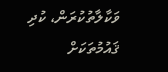ވަކާލާތުކުރަން، ކުދި ޤައުމުތަކަށް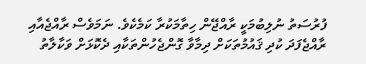ފުރުސަތު ނުލިބުމަކީ ރާއްޖޭން ހިތާމަކުރާ ކަމެކެވެ. ނަމަވެސް ރާއްޖެއާއި ރާއްޖެފަދަ ކުދި ޤައުމުތަކަށް ދިމާވާ ގޮންޖެހުންތަކާއި ދެކޮޅަށް ވަކާލާތު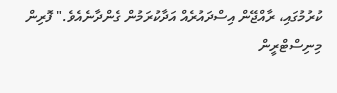ކުރުމުގައި، ރާއްޖޭން އިސްދައުރެއް އަދާކުރަމުން ގެންދާނެއެވެ." ފޮރިން މިނިސްޓްރީން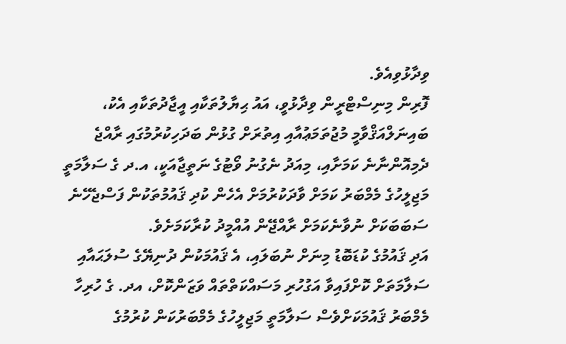ވިދާޅުވިއެވެ.
ފޮރިން މިނިސްޓްރީން ވިދާޅުވީ، އައު ޙިޔާލުތަކާއި އީޖާދުތަކާއި އެކު، ބައިނަލްއަޤްވާމީ މުޖުތަމަޢުއާއި އިތުރަށް ގުޅުން ބަދަހިކުރުމުގައި ރާއްޖެ ދެމިއޮންނާނެ ކަމަށާއި، މިއަދު ނެގުނު ވޯޓުގެ ނަތީޖާއަކީ، އ.ދ ގެ ސަލާމަތީ މަޖިލީހުގެ މެމްބަރު ކަމަށް ވާދަކުރުމަށް އެހެން ކުދި ޤައުމުތަކުން ފަސްޖެހޭނެ ސަބަބަކަށް ނުވާނެކަމަށް ރާއްޖޭން އުއްމީދު ކުރާކަމަށެވެ.
އަދި ޤައުމުގެ ކުޑަބޮޑު މިނަށް ނުބަލައި، އެ ޤައުމަކުން ދުނިޔޭގެ ސުލަޙައާއި ސަލާމަތަށް ކޮށްފައިވާ އަގުހުރި މަސައްކަތްތައް ވަޒަންކޮށް، އދ. ގެ ހުރިހާ މެމްބަރު ޤައުމަކަށްވެސް ސަލާމަތީ މަޖިލީހުގެ މެމްބަރުކަން ކުރުމުގެ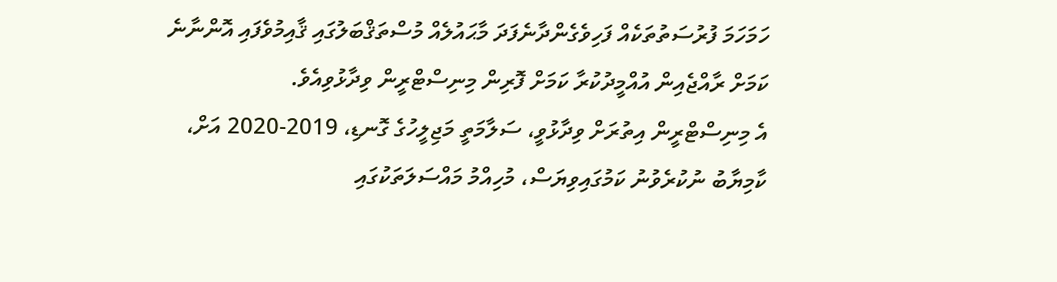ހަމަހަމަ ފުރުސަތުތަކެއް ފަހިވެގެންދާނެފަދަ މާޙައުލެއް މުސްތަޤްބަލުގައި ޤާއިމުވެފައި އޮންނާނެ ކަމަށް ރާއްޖެއިން އުއްމީދުކުރާ ކަމަށް ފޮރިން މިނިސްޓްރީން ވިދާޅުވިއެވެ.
އެ މިނިސްޓްރީން އިތުރަށް ވިދާޅުވީ، ސަލާމަތީ މަޖިލީހުގެ ގޮނޑި، 2019-2020 އަށް، ކާމިޔާބު ނުކުރެވުނު ކަމުގައިވިޔަސް، މުހިއްމު މައްސަލަތަކުގައި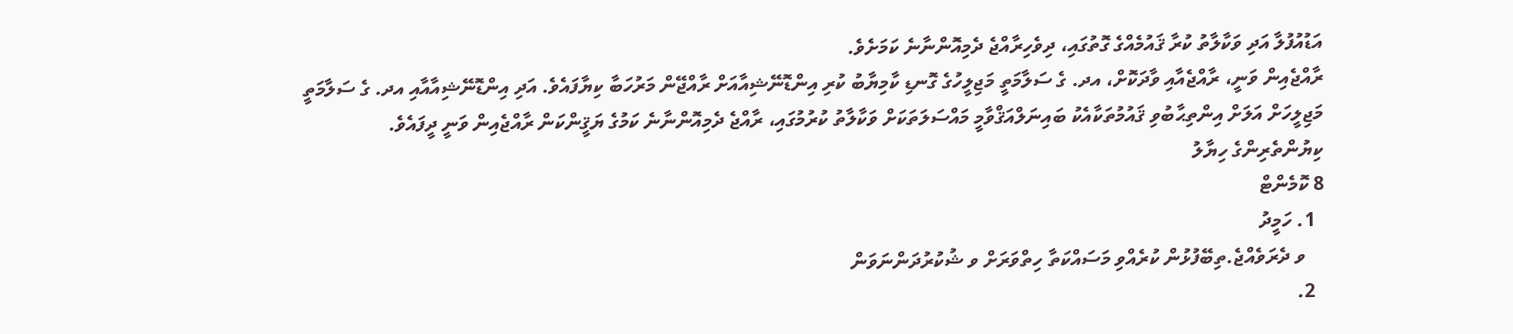އަޑުއުފުލާ އަދި ވަކާލާތު ކުރާ ޤައުމެއްގެ ގޮތުގައި، ދިވެހިރާއްޖެ ދެމިއޮންނާނެ ކަމަށެވެ.
ރާއްޖެއިން ވަނީ، ރާއްޖެއާއި ވާދަކޮށް، އދ. ގެ ސަލާމަތީ މަޖިލީހުގެ ގޮނޑި ކާމިޔާބު ކުރި އިންޑޮނޭޝިއާއަށް ރާއްޖޭން މަރުހަބާ ކިޔާފައެވެ. އަދި އިންޑޮނޭޝިއާއާއި އދ. ގެ ސަލާމަތީ މަޖިލީހަށް އަލަށް އިންތިޙާބުވި ޤައުމުތަކާއެކު ބައިނަލްއަޤްވާމީ މައްސަލަތަކަށް ވަކާލާތު ކުރުމުގައި، ރާއްޖެ ދެމިއޮންނާނެ ކަމުގެ ޔަޤީންކަން ރާއްޖެއިން ވަނީ ދީފައެވެ.
ކިޔުންތެރިންގެ ހިޔާލު
8 ކޮމެންޓް
  1. ހަމީދު
    ވ ދެރަވެއްޖެ.ތިބޭފުޅުން ކުރެއްވި މަސައްކަތާ ހިތްވަރަށް ވ ޝުކުރުދަންނަވަން
  2.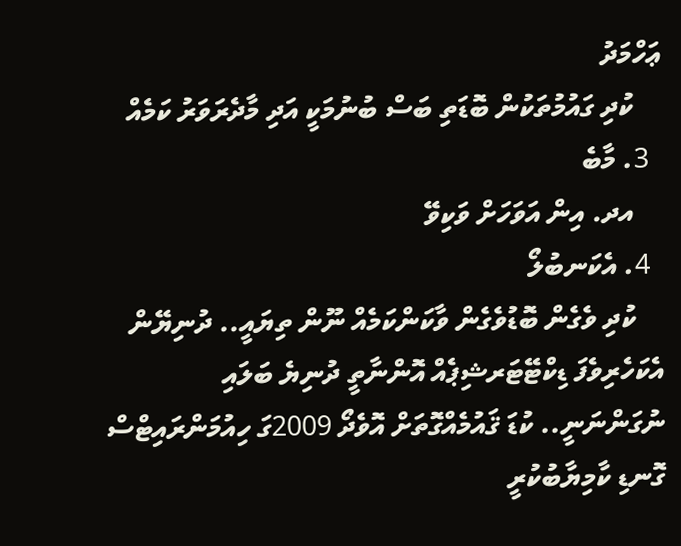ޢަހްމަދު
    ކުދި ގައުމުތަކުން ބޮޑަތި ބަސް ބުނުމަކީ އަދި މާދެރަވަރު ކަމެއް
  3. މާބެ
    އދ. އިން އަވަހަށް ވަކިވޭ
  4. އެކަނބުލޯ
    ކުދި ވެގެން ބޮޑުވެގެން ވާކަންކަމެއް ނޫން ތިޔައީ.. ދުނިޔޭން އެކަހެރިވެފަ ޑިކްޓޭޓަރޝިޕެއް އޮންނާތީ ދުނިޔެ ބަލައި ނުގަންނަނީ.. ކުޑަ ޤައުމެއްގޮތަށް އޮވެދޯ 2009ގަ ހިއުމަންރައިޓްސް ގޮނޑި ކާމިޔާބުކުރީ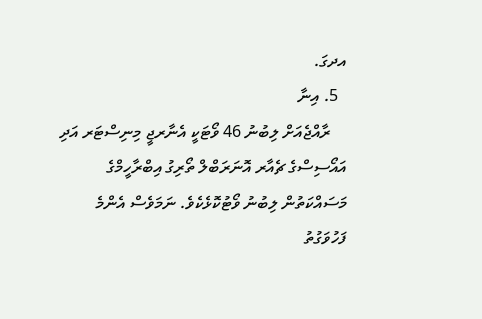އދގަ.
  5. އިނާ
    ރާއްޖެއަށް ލިބުނު 46 ވޯޓަކީ އެނާރޖީ މިނިސްޓަރ އަދި އައޯސިސްގެ ޗެއާރ އޮނަރަބްލް ތޯރިގު އިބްރާހީމްގެ މަސައްކަތުން ލިބުނު ވޯޓުކޮޅެކެވެ. ނަމަވެސް އެންމެ ފަހުވަގުތު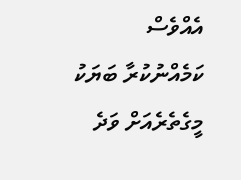އެއްވެސް ކަމެއްނުކުރާ ބަޔަކު މީގެތެރެއަށް ވަދެ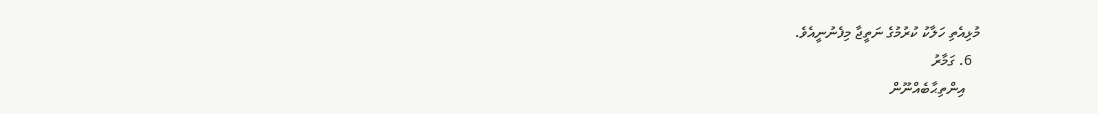މުޅިއެތި ހަލާކު ކުރުމުގެ ނަތީޖާ މިފެނުނީއެވެ.
  6. ގަމާރު
    އިންތިޙާބެއްނޫން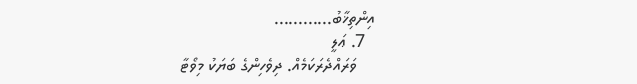އިންތިޚާބު............
  7. ޢަލީ
    ވަރައްދެރަކަމެއް. ދިވެހިންގެ ބަޔަކު މިވޯޓާ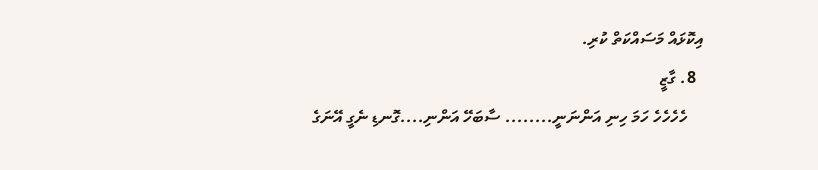އިކޮޅައް މަސައްކަތް ކުރި.
  8. ގާޒީ
    ހެހެހެހެ ހަމަ ހިނި އަންނަނީ........ ސާބަހޭ އަންނި....ގޮނޑި ނެގީ އޭނަގެ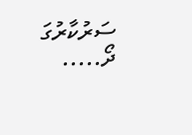ސަރުކާރުގަ ދޯ.....